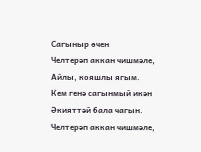Сагыныр өчен
Челтерәп аккан чишмәле,
Айлы, кояшлы ягым.
Кем генә сагынмый икән
Әкияттәй бала чагын.
Челтерәп аккан чишмәле,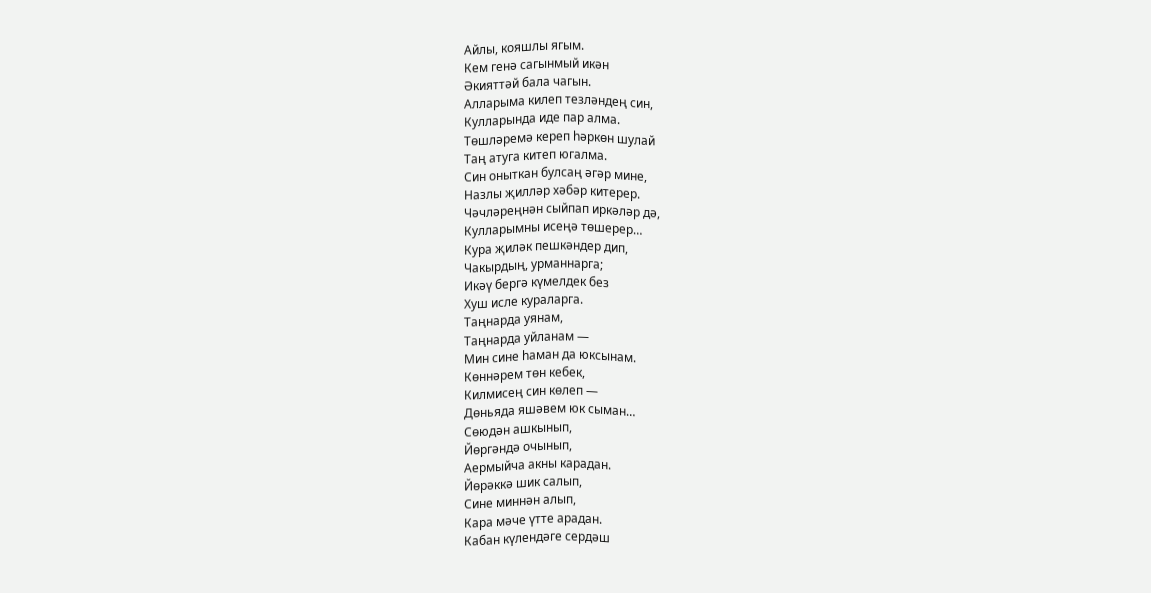Айлы, кояшлы ягым.
Кем генә сагынмый икән
Әкияттәй бала чагын.
Алларыма килеп тезләндең син,
Кулларында иде пар алма.
Төшләремә кереп һәркөн шулай
Таң атуга китеп югалма.
Син оныткан булсаң әгәр мине,
Назлы җилләр хәбәр китерер.
Чәчләреңнән сыйпап иркәләр дә,
Кулларымны исеңә төшерер…
Кура җиләк пешкәндер дип,
Чакырдың, урманнарга;
Икәү бергә күмелдек без
Хуш исле кураларга.
Таңнарда уянам,
Таңнарда уйланам —
Мин сине һаман да юксынам.
Көннәрем төн кебек,
Килмисең син көлеп —
Дөньяда яшәвем юк сыман…
Сөюдән ашкынып,
Йөргәндә очынып,
Аермыйча акны карадан.
Йөрәккә шик салып,
Сине миннән алып,
Кара мәче үтте арадан.
Кабан күлендәге сердәш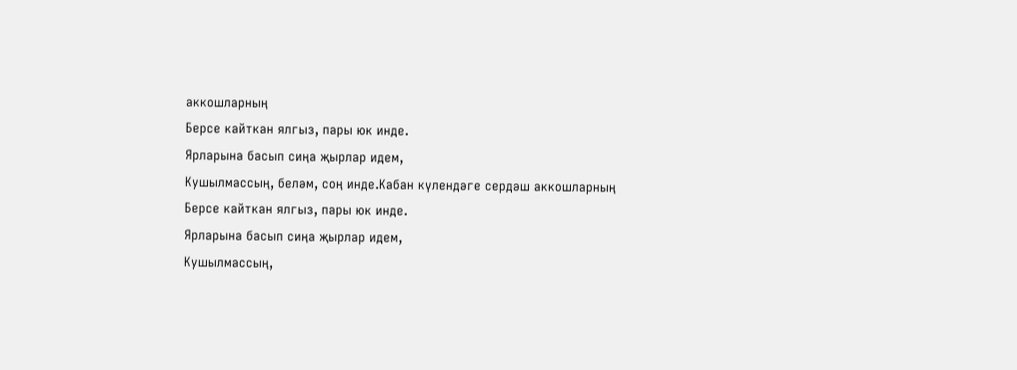аккошларның
Берсе кайткан ялгыз, пары юк инде.
Ярларына басып сиңа җырлар идем,
Кушылмассың, беләм, соң инде.Кабан күлендәге сердәш аккошларның
Берсе кайткан ялгыз, пары юк инде.
Ярларына басып сиңа җырлар идем,
Кушылмассың,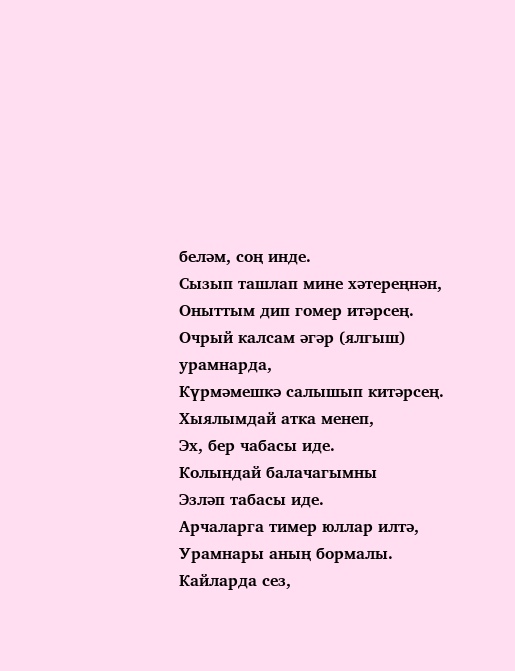беләм, соң инде.
Сызып ташлап мине хәтереңнән,
Оныттым дип гомер итәрсең.
Очрый калсам әгәр (ялгыш) урамнарда,
Күрмәмешкә салышып китәрсең.
Хыялымдай атка менеп,
Эх, бер чабасы иде.
Колындай балачагымны
Эзләп табасы иде.
Арчаларга тимер юллар илтә,
Урамнары аның бормалы.
Кайларда сез,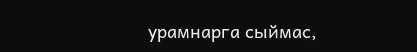урамнарга сыймас,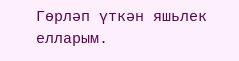Гөрләп үткән яшьлек елларым.